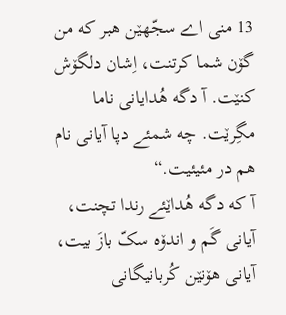13 منی اے سجّهێن هبر که من گۆن شما کرتنت، اِشان دلگۆش کنێت. آ دگه هُدایانی ناما مگِرێت. چه شمئے دپا آیانی نام هم در مئیئیت.“
آ که دگه هُداێئے رندا تچنت، آیانی گَم و اندۆه سکّ بازَ بیت، آیانی هۆنێن کُربانیگانی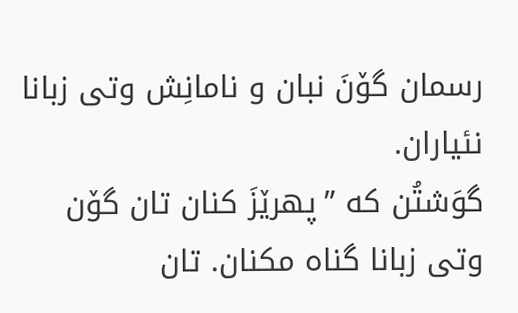رسمان گۆنَ نبان و نامانِش وتی زبانا نئیاران.
گوَشتُن که ”پهرێزَ کنان تان گۆن وتی زبانا گناه مکنان. تان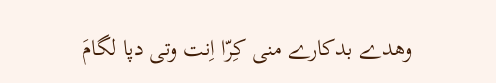وهدے بدکارے منی کِرّا اِنت وتی دپا لگامَ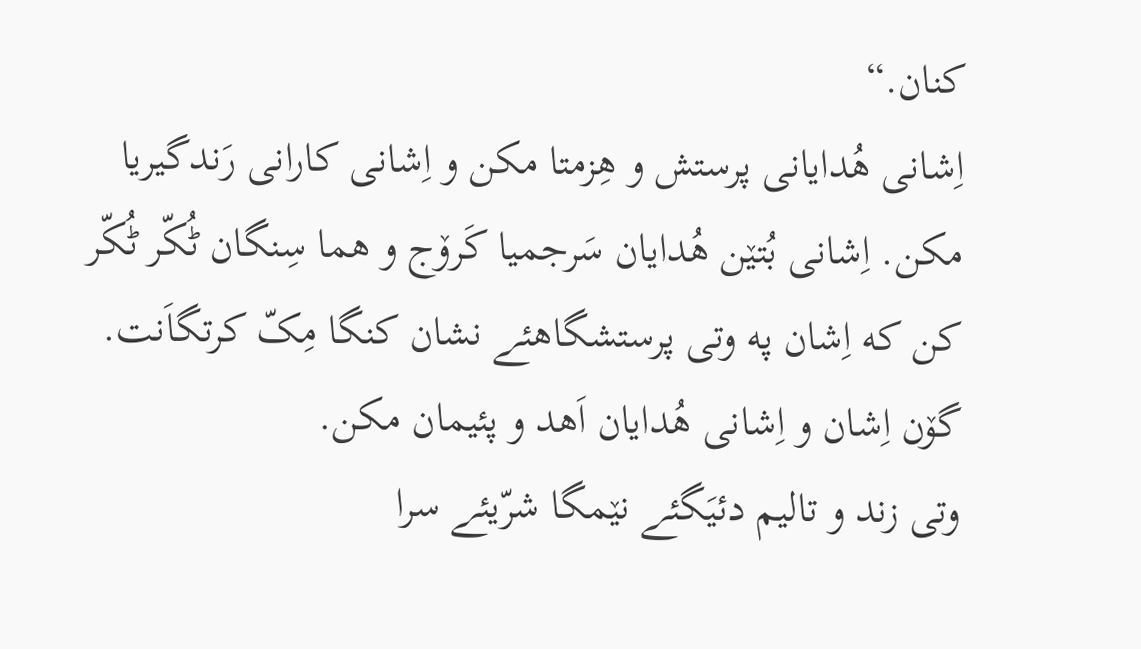کنان.“
اِشانی هُدایانی پرستش و هِزمتا مکن و اِشانی کارانی رَندگیریا مکن. اِشانی بُتێن هُدایان سَرجمیا کَرۆج و هما سِنگان ٹُکّر ٹُکّر کن که اِشان په وتی پرستشگاهئے نشان کنگا مِکّ کرتگاَنت.
گۆن اِشان و اِشانی هُدایان اَهد و پئیمان مکن.
وتی زند و تالیم دئیَگئے نێمگا شرّیئے سرا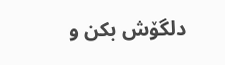دلگۆش بکن و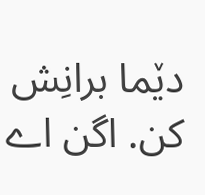دێما برانِش کن. اگن اے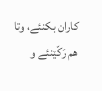کاران بکنئے، وتا هم رَکّێنئے و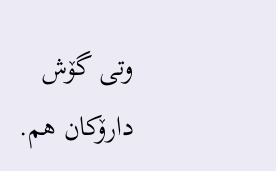وتی گۆش دارۆکان هم.